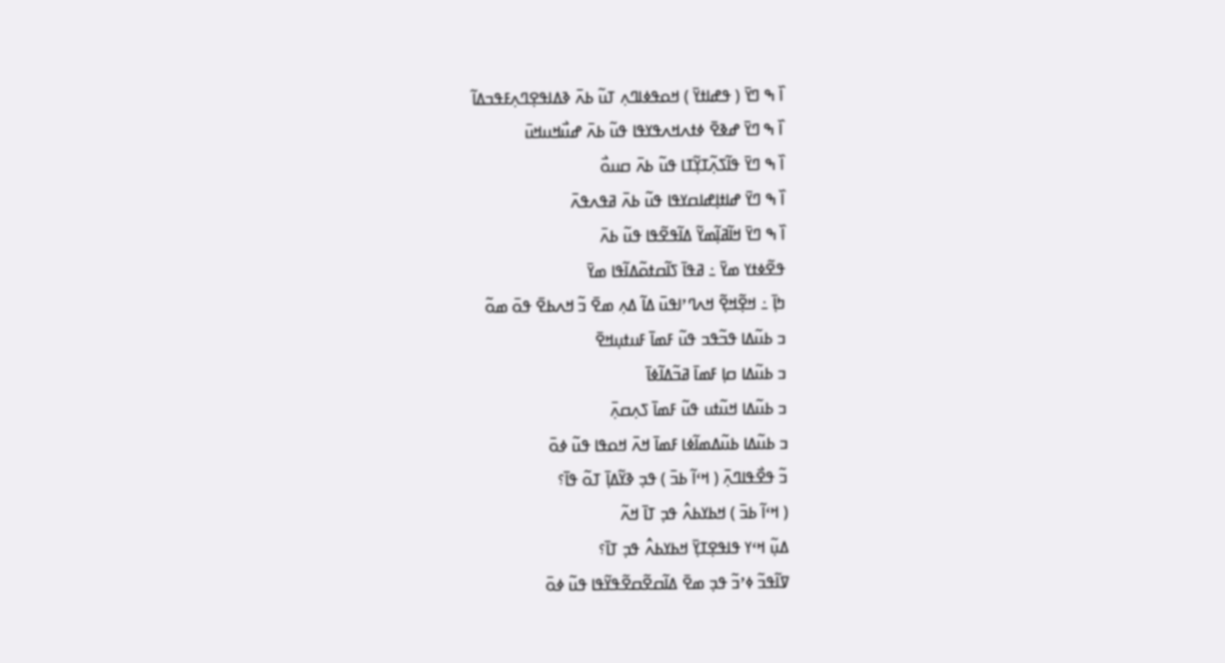ߊ߰ ߒ ߣߌ߫ ( ߟߝߊߙߌ߫ ) ߞߋߟߦߊߣߍ߲ ߠߎ߬ ߕߍ߫ ߢߡߊߟߐ߲ߣߍ߲ߓߟߏߡߊ߬
ߊ߰ ߒ ߣߌ߫ ߝߢߐ߫ ߦߙߍߞߍߟߌߟߊ ߟߎ߬ ߕߍ߫ ߝߎ߯ߞߎߞߎ߫
ߊ߰ ߒ ߣߌ߫ ߟߊ߬ߖߍ߲߬ߠߌ߲߬ߠߊ ߟߎ߬ ߕߍ߫ ߛߎߋ߯
ߊ߰ ߒ ߣߌ߫ ߝߊߙߊ߲ߝߊߛߌߟߊ ߟߎ߬ ߕߍ߫ ߥߟߍߟߍ߫
ߊ߰ ߒ ߣߌ߫ ߞߊ߬ߥߊ߲߬ߘߌ߬ ߡߊ߬ߟߐ߬ߟߊ ߟߎ߬ ߕߍ߫
ߟߐ߬ߦߙߌ ߘߌ߫ ߸ ߥߟߊ߫ ߖߊ߬ߛߙߋ߬ߡߊ߬ߟߊ ߘߌ߫
ߤߊ߲߫ ߸ ߞߐ߲߬ߞߐ߲߬ ߞߍߣߴߊߟߎ߫ ߡߊ߬ ߡߍ߲ ߘߐ߫ ߏ߬ ߞߍߕߐ߫ ߟߋ߫ ߘߋ߬
ߏ ߕߎ߬ߡߊ ߟߏ߬ߟߏ ߟߎ߬ ߓߘߊ߫ ߓߎߙߎ߲ߞߐ߫
ߏ ߕߎ߬ߡߊ ߛߊ߲ ߓߘߊ߫ ߥߏ߬ߡߊ߬ߦߊ߫
ߏ ߕߎ߬ߡߊ ߞߎ߬ߙߎ ߟߎ߬ ߓߘߊ߫ ߖߍ߲ߛߍ߲߫
ߏ ߕߎ߬ߡߊ ߕߎ߬ߡߘߊ߬ߦߊ ߓߘߊ߫ ߞߍ߫ ߞߋߟߊ ߟߎ߬ ߦߋ߫
ߏ߬ ߟߐ߯ߟߊߣߍ߲߫ ( ߞߵߊ߬ ߕߏ߫ ) ߟߏ߲ ߢߌ߬ߡߊ߲߫ ߠߋ߬ ߟߊ߫؟
( ߞߵߊ߬ ߕߏ߫ ) ߞߕߌߕߍ߮ ߟߏ߲ ߠߊ߫ ߞߍ߬
ߡߎ߲߬ ߞߵߌ ߟߊߟߐ߲ߠߌ߲߫ ߞߕߌߕߍ߮ ߟߏ߲ ߠߊ߫؟
ߜߊ߬ߟߏ߬ ߦߴߏ߬ ߟߏ߲ ߘߐ߫ ߡߊ߬ߛߐ߬ߛߐ߬ߟߌ߬ߟߊ ߟߎ߬ ߦߋ߫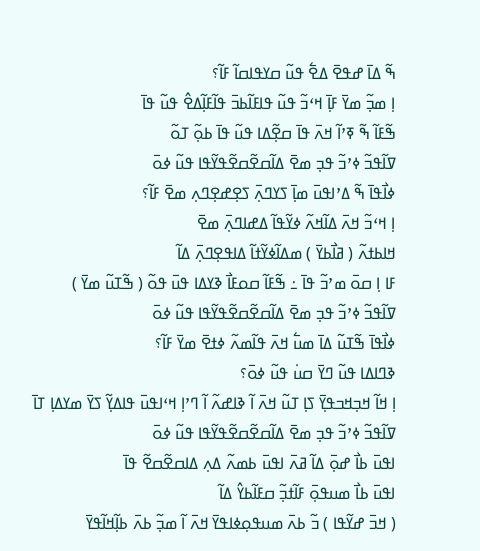ߒ߬ ߡߊ߫ ߝߟߐ߫ ߡߐ߱ ߟߎ߬ ߛߌߟߊߛߊ߬ ߓߊ߬؟
ߊ߲ ߘߏ߲߬ ߘߌ߫ ߓߊ߲߫ ߞߵߏ߬ ߟߎ߬ ߟߊߓߊ߬ߕߏ߫ ߟߊ߬ߓߊ߲߬ߡߐ߮ ߟߎ߬ ߟߊ߫
ߒ߬ߓߊ߬ ߒ߬ ߧߴߊ߬ ߞߍ߫ ߟߊ߫ ߛߐ߲߬ߡߊ ߟߎ߬ ߟߊ߫ ߕߋ߲߬ ߠߋ߬
ߜߊ߬ߟߏ߬ ߦߴߏ߬ ߟߏ߲ ߘߐ߫ ߡߊ߬ߛߐ߬ߛߐ߬ߟߌ߬ߟߊ ߟߎ߬ ߦߋ߫
ߦߊ߯ߟߊ߫ ߒ߬ ߡߴߊߟߎ߫ ߘߊ߲߫ ߖߌߣߍ߲߫ ߖߐ߲ߝߐ߲ߣߍ߲ ߘߐ߫ ߓߊ߬؟
ߊ߲ ߞߵߏ߬ ߞߍ߫ ߡߊ߬ߞߍ߬ ߦߌ߬ߟߊ߬ ߡߝߊߣߍ߲߫ ߘߐ߫
ߞߊߕߙߍ߬ ( ߥߊ߯ߕߌ߫ ) ߘߡߊ߬ߦߌ߬ߙߊ߬ ߡߊߟߐ߲ߣߍ߲߫ ߡߊ߬
ߓߊ ߊ߲ ߛߋ߫ ߘߴߏ߬ ߟߊ߫ ߸ ߒ߬ߓߊ߬ ߛߋߓߊ߯ ߢߌߡߊ ߟߎ߫ ߟߋ߬ ( ߒ߬ߠߎ߬ ߘߌ߫ )
ߜߊ߬ߟߏ߬ ߦߴߏ߬ ߟߏ߲ ߘߐ߫ ߡߊ߬ߛߐ߬ߛߐ߬ߟߌ߬ߟߊ ߟߎ߬ ߦߋ߫
ߦߊ߯ߟߊ߫ ߒ߬ߠߎ߬ ߡߊ߫ ߘߎ߱ ߞߍ߫ ߟߊ߬ߘߍ߬ ߦߙߐ߫ ߘߌ߫ ߓߊ߬؟
ߢߣߊߡߊ ߟߎ߬ ߣߌ߫ ߛߎ߭ ߟߎ߬ ߦߋ߫؟
ߊ߲ ߞߊ߬ ߞߏ߲ߞߏߟߌ߲߫ ߖߊ߲ ߠߎ߬ ߞߍ߫ ߊ߬ ߢߊߝߍ߬ ߊ߬ ߣߴߊ߲ ߞߵߊߟߎ߫ ߟߊߡߌ߲߬ ߖߌ߫ ߘߌߡߊ߲ ߠߊ߫
ߜߊ߬ߟߏ߬ ߦߴߏ߬ ߟߏ߲ ߘߐ߫ ߡߊ߬ߛߐ߬ߛߐ߬ߟߌ߬ߟߊ ߟߎ߬ ߦߋ߫
ߊߟߎ߫ ߕߊ߯ ߝߋ߲߫ ߡߊ߬ ߥߍ߫ ߊߟߎ߫ ߕߘߍ߬ ߡߍ߲ ߡߊߛߐ߬ߛߐ߬ ߟߊ߫
ߊߟߎ߫ ߕߊ߯ ߘߎߟߋ߲߫ ߓߊ߬ߙߏ߲߬ ߛߓߊ߬ߕߌ߮ ߡߊ߬
( ߞߏ߫ ߝߌ߬ߟߊ ) ߏ߬ ߕߍ߫ ߘߎߟߋ߲ߦߊߟߌ߫ ߞߍ߫ ߊ߬ ߘߏ߲߬ ߕߍ߫ ߕߊ߲߬ߞߊ߬ߟߌ߫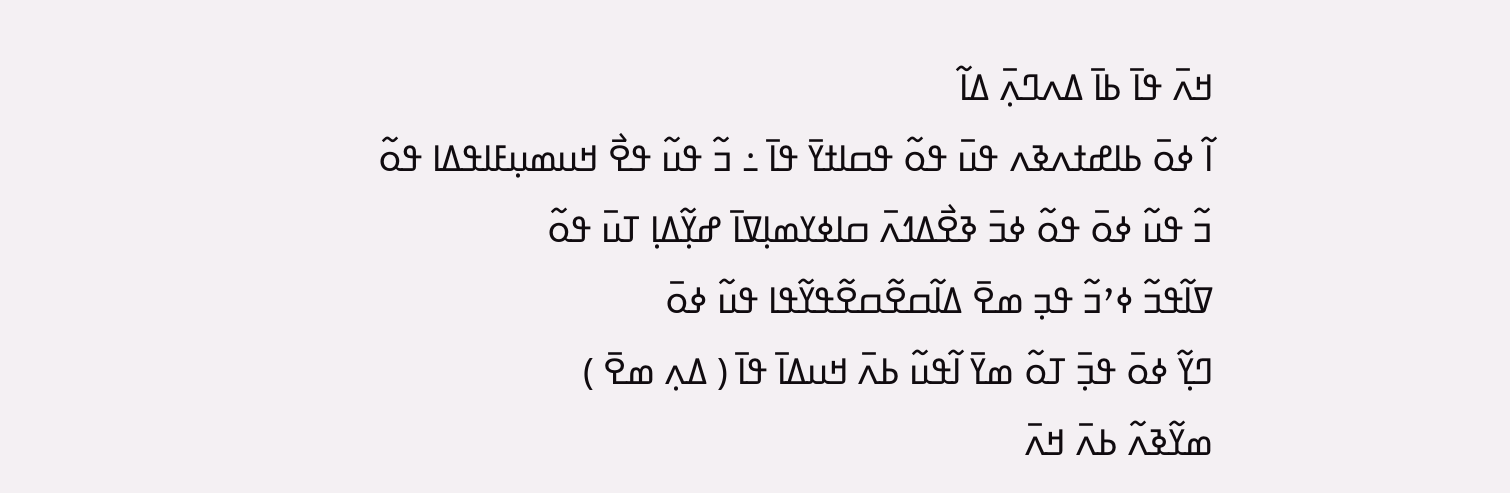ߞߍ߫ ߟߊ߫ ߕߊ߫ ߡߍߣߍ߲߫ ߡߊ߬
ߊ߬ ߦߋ߫ ߕߊߝߙߍߢߍ ߟߎ߫ ߟߋ߬ ߟߛߊߙߌ߫ ߟߊ߫ ߸ ߏ߬ ߟߎ߬ ߟߐ߯ ߞߎߘߎ߲ߓߊߟߡߊ ߟߋ߬
ߏ߬ ߟߎ߬ ߦߋ߫ ߟߋ߬ ߦߏ߫ ߢߐ߯ߡߗߍ߫ ߛߊߦߌߘߊ߲ߜߊ߫ ߝߌ߲߬ߡߊ߲ ߠߎ߫ ߟߋ߬
ߜߊ߬ߟߏ߬ ߦߴߏ߬ ߟߏ߲ ߘߐ߫ ߡߊ߬ߛߐ߬ߛߐ߬ߟߌ߬ߟߊ ߟߎ߬ ߦߋ߫
ߣߌ߲߬ ߦߋ߫ ߟߏ߲߫ ߠߋ߬ ߘߌ߫ ߊ߬ߟߎ߬ ߕߍ߫ ߞߎߡߊ߫ ߟߊ߫ ( ߡߍ߲ ߘߐ߫ )
ߘߌ߬ߢߍ߬ ߕߍ߫ ߞߍ߫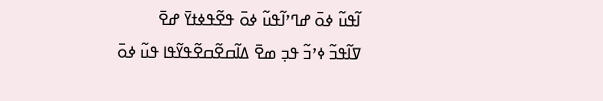ߊ߬ߟߎ߬ ߦߋ߫ ߝߣߴߊ߬ߟߎ߬ ߦߋ߫ ߟߐ߬ߟߦߙߌ߫ ߝߐ߫
ߜߊ߬ߟߏ߬ ߦߴߏ߬ ߟߏ߲ ߘߐ߫ ߡߊ߬ߛߐ߬ߛߐ߬ߟߌ߬ߟߊ ߟߎ߬ ߦߋ߫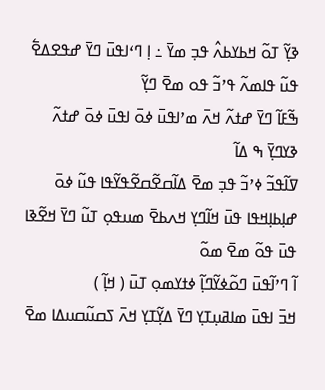ߢߌ߲߬ ߠߋ߬ ߞߕߌߕߍ߮ ߟߏ߲ ߘߌ߫ ߸ ߊ߲ ߣߵߊߟߎ߫ ߣߌ߫ ߝߟߐߡߐ߱ ߟߎ߬ ߟߊߘߍ߬ ߟߴߏ߬ ߟߋ ߘߐ߫ ߣߌ߲߬
ߒ߬ߓߊ߬ ߣߌ߫ ߝߙߍ߬ ߞߍ߫ ߘߴߊߟߎ߫ ߦߋ߫ ߊߟߎ߫ ߦߋ߫ ߝߙߍ߬ ߢߌߣߌ߲߫ ߒ ߡߊ߬
ߜߊ߬ߟߏ߬ ߦߴߏ߬ ߟߏ߲ ߘߐ߫ ߡߊ߬ߛߐ߬ߛߐ߬ߟߌ߬ߟߊ ߟߎ߬ ߦߋ߫
ߝߊ߲ߕߊ߲ߞߟߊ ߟߎ߫ ߞߊ߬ߣߌ߲ ߞߍߕߐ߫ ߘߎߟߋ߲ ߠߎ߬ ߣߌ߫ ߞߐ߬ߢߊ ߟߎ߫ ߟߋ߬ ߘߐ߫ ߘߋ߬
ߊ߬ ߣߴߊ߬ߟߎ߫ ߣߋ߬ߦߌ߬ߣߊ߲߬ ߦߙߌߘߋ߲ ߠߎ߫ ( ߞߊ߲߬ )
ߞߏ߫ ߊߟߎ߫ ߘߊߥߎ߲ߠߌ߲ ߣߌ߫ ߡߌ߲߬ߠߌ߲ ߞߍ߫ ߖߛߎ߬ߛߎߡߊ ߘߐ߫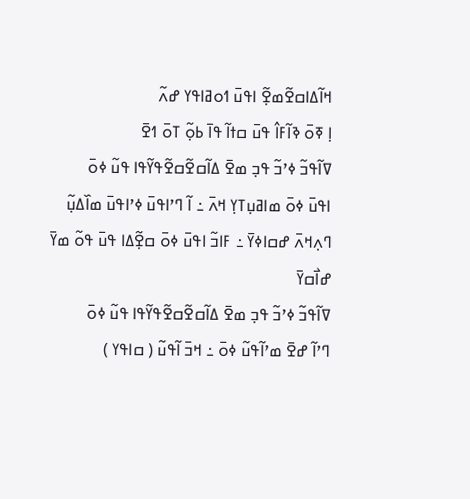ߞߊ߬ߡߊߛߐ߬ߘߐ߲߬ ߊߟߎ߫ ߗߋߥߊߟߌ ߝߍ߬
ߊ߲ ߧߋ߫ ߢߊ߬ߓߊ߮ ߟߎ߫ ߛߙߊ߬ ߟߊ߫ ߕߋ߲߬ ߠߋ߫ ߗߐ߫
ߜߊ߬ߟߏ߬ ߦߴߏ߬ ߟߏ߲ ߘߐ߫ ߡߊ߬ߛߐ߬ߛߐ߬ߟߌ߬ߟߊ ߟߎ߬ ߦߋ߫
ߊߟߎ߫ ߦߋ߫ ߘߊߥߎ߲ߠߌ߲ ߞߍ߫ ߸ ߊ߬ ߣߴߊߟߎ߫ ߦߴߊߟߎ߫ ߘߊ߰ߡߎ߲߬ ߣߍ߲ߞߍ߫ ߝߛߊߦߌ߫ ߸ ߓߊߏ߬ ߊߟߎ߫ ߦߋ߫ ߛߐ߲߬ߡߊ ߟߎ߫ ߟߋ߬ ߘߌ߫ ߝߊ߯ߛߌ߫
ߜߊ߬ߟߏ߬ ߦߴߏ߬ ߟߏ߲ ߘߐ߫ ߡߊ߬ߛߐ߬ߛߐ߬ߟߌ߬ߟߊ ߟߎ߬ ߦߋ߫
ߣߴߊ߬ ߝߐ߫ ߘߴߊ߬ߟߎ߬ ߦߋ߫ ߸ ߞߏ߫ ߊ߬ߟߎ߬ ( ߛߊߟߌ )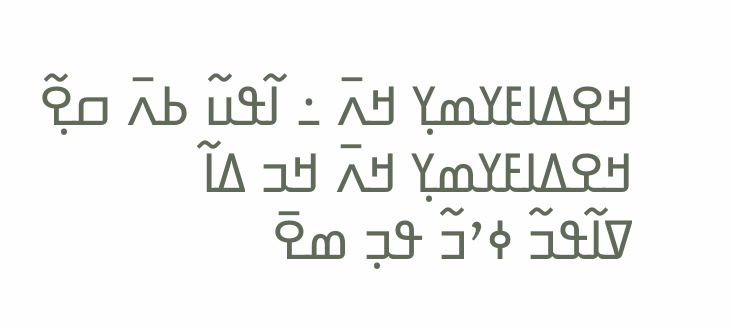ߞߐߡߊߓߌߘߌ߲ ߞߍ߫ ߸ ߊ߬ߟߎ߬ ߕߍ߫ ߛߐ߲߬ ߞߐߡߊߓߌߘߌ߲ ߞߍ߫ ߞߏ ߡߊ߬
ߜߊ߬ߟߏ߬ ߦߴߏ߬ ߟߏ߲ ߘߐ߫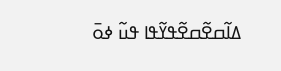ߡߊ߬ߛߐ߬ߛߐ߬ߟߌ߬ߟߊ ߟߎ߬ ߦߋ߫